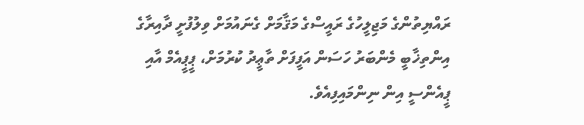ރައްޔިތުންގެ މަޖިލީހުގެ ރައީސްގެ މަޤާމަށް ގެނައުމަށް ވިލުފުށީ ދާއިރާގެ އިންތިޚާބީ މެންބަރު ހަސަން އަފީފަށް ތާޢީދު ކުރުމަށް، ޕީޕީއެމް އާއި ޕީއެންސީ އިން ނިންމައިފިއެވެ.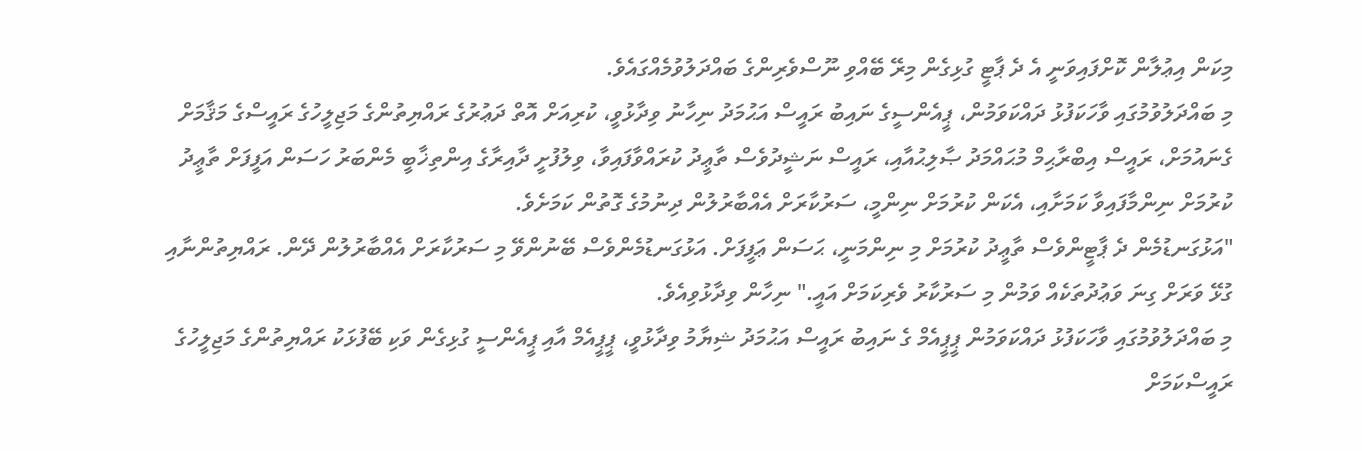މިކަން އިޢުލާން ކޮށްފައިވަނީ އެ ދެ ޕާޓީ ގުޅިގެން މިރޭ ބޭއްވި ނޫސްވެރިންގެ ބައްދަލުވުމެއްގައެވެ.
މި ބައްދަލުވުމުގައި ވާހަކަފުޅު ދައްކަވަމުން، ޕީއެންސީގެ ނައިބު ރައީސް އަޙުމަދު ނިހާނު ވިދާޅުވީ، ކުރިއަށް އޮތް ދަޢުރުގެ ރައްޔިތުންގެ މަޖިލީހުގެ ރައީސްގެ މަޤާމަށް ގެނައުމަށް، ރައީސް އިބްރާޙިމް މުޙައްމަދު ޞާލިޙުއާއި، ރައީސް ނަޝީދުވެސް ތާޢީދު ކުރައްވާފައިވާ، ވިލުފުށީ ދާއިރާގެ އިންތިޚާބީ މެންބަރު ހަސަން އަފީފަށް ތާޢީދު ކުރުމަށް ނިންމާފައިވާ ކަމަށާއި، އެކަން ކުރުމަށް ނިންމީ، ސަރުކާރަށް އެއްބާރުލުން ދިނުމުގެ ގޮތުން ކަމަށެވެ.
"އަޅުގަނޑުމެން ދެ ޕާޓީންވެސް ތާޢީދު ކުރުމަށް މި ނިންމަނީ، ޙަސަން ޢަފީފަށް. އަޅުގަނޑުމެންވެސް ބޭނުންވޭ މި ސަރުކާރަށް އެއްބާރުލުން ދޭން. ރައްޔިތުންނާއި ގުޅޭ ވަރަށް ގިނަ ވަޢުދުތަކެއް ވަމުން މި ސަރުކާރު ވެރިކަމަށް އައީ." ނިހާން ވިދާޅުވިއެވެ.
މި ބައްދަލުވުމުގައި ވާހަކަފުޅު ދައްކަވަމުން ޕީޕީއެމް ގެ ނައިބު ރައީސް އަޙުމަދު ޝިޔާމު ވިދާޅުވީ، ޕީޕީއެމް އާއި ޕީއެންސީ ގުޅިގެން ވަކި ބޭފުޅަކު ރައްޔިތުންގެ މަޖިލީހުގެ ރައީސްކަމަށް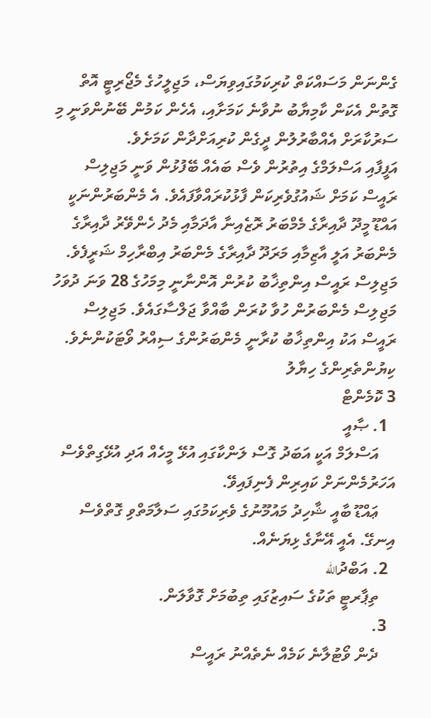ގެންނަން މަސައްކަތް ކުރިކަމުގައިވިޔަސް، މަޖިލީހުގެ މެޖޯރިޓީ އޮތް ގޮތުން އެކަން ކާމިޔާބު ނުވާނެ ކަމަށާއި، އެހެން ކަމުން ބޭނުންވަނީ މި ސަރުކާރަށް އެއްބާރުލުން ދީގެން ކުރިއަށްދާން ކަމަށެވެ.
އަފީފާއި އަސްލަމްގެ އިތުރުން ވެސް ބައެއް ބޭފުޅުން ވަނީ މަޖިލިސް ރައީސް ކަމަށް ޝައުގުވެރިކަން ފާޅުކުރައްވާފައެވެ. އެ މެންބަރުންނަކީ އައްޑޫ މީދޫ ދާއިރާގެ މެމްބަރު ރޮޒެއިނާ އާދަމާއި މެދު ހެންވޭރު ދާއިރާގެ މެންބަރު އަލީ އާޒިމާއި މަރަދޫ ދާއިރާގެ މެންބަރު އިބްރާހިމް ޝަރީފެވެ.
މަޖިލިސް ރައީސް އިންތިޚާބު ކުރުން އޮންނާނީ މިމަހުގެ 28 ވަނަ ދުވަހު މަޖިލިސް މެންބަރުން ހުވާ ކުރަން ބާއްވާ ޖަލްސާގައެވެ. މަޖިލިސް ރައީސް އަކު އިންތިޚާބު ކުރާނީ މެންބަރުންގެ ސިއްރު ވޯޓަކުންނެވެ.
ކިޔުންތެރިންގެ ހިޔާލު
3 ކޮމެންޓް
  1. ޞާއީ
    އަސްލަމް އަކީ އަބަދު ގޮސް ލަންކާގައި އުޅޭ މީހެއް އަދި އުޅޭގިތްވެސް އަހަރުމެންނަށް ކައިރިން ފެނިފައިވޭ.
    ޢައްޑޫ ބާއީ ޝާހިދު މައުމޫނުގެ ވެރިކަމުގައި ސަލާމަތްވި ގޮތްވެސް އިނގޭ. އެއީ އޭނާގެ ޅިޔަނެއް.
  2. އަބްދުالله
    ތިޕާރޓީ ތަކުގެ ސައިޒުގައި ތިބުމަށް ގޮވާލަން.
  3.
    ދެން ވޯޓުލާނެ ކަމެއް ނެތެއްނު ރައީސް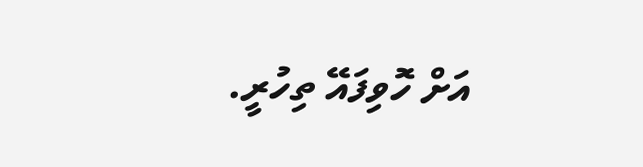އަށް ހޮވިފައޭ ތިހުރީ.